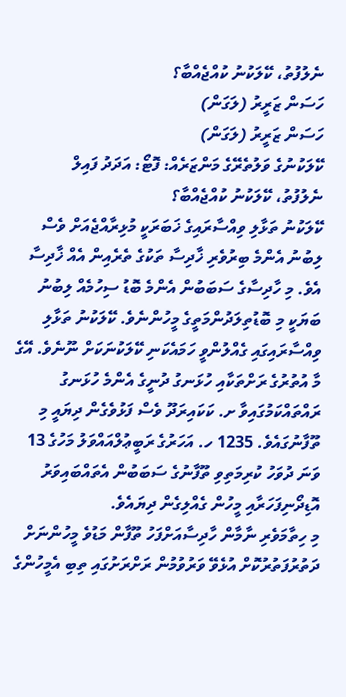ނެލުފުތު، ކޭލަކުނު ކުއްޖެއްބާ؟
ހަސަން ޒަރީރު (ލަގަން)
ހަސަން ޒަރީރު (ލަގަން)
ކޭލަކުނުގެ ވަލުތެރޭގެ މަންޒަރެއް: ފޮޓޯ: އަދަދު ފައިލް
ނެލުފުތު، ކޭލަކުނު ކުއްޖެއްބާ؟
ކޭލަކުނު ތަޅާލި ވިއްސާރައިގެ ޚަބަރަކީ މުޅިރާއްޖެއަށް ވެސް ލިބުނު އެންމެ ބިރުވެރި ޚާދިސާ ތަކުގެ ތެރެއިން އެއް ޚާދިސާ އެވެ. މި ހާދިސާގެ ސަބަބުން އެންމެ ބޮޑު ސިހުމެއް ލިބުނު ބަޔަކީ މި ބޮޑުތިލަދުންމަތީގެ މީހުންނެވެ. ކޭލަކުނު ތަޅާލި ވިއްސާރައިގައި ގެއްލުންވީ ހަމައެކަނި ކޭލަކުނަކަށް ނޫނެވެ. އޭގެ މާ އުތުރުގެ ރަށްތަކާއި ހުޅަނގު ދުނީގެ އެންމެ ހުޅަނގު ރައްތައްކަމުގައިވާ ށ. ކަކައިރަދޫ ވެސް ފަޅުވެގެން ދިޔައީ މި ތޫފާނުގައެވެ. 1235 ހ. އަހަރުގެ ރަބީޢުލްއައްވަލު މަހުގެ 13 ވަނަ ދުވަހު ކުރިމަތިވި ތޫފާނުގެ ސަބަބުން އެތައްބައިވަރު އޮޑިދޯނިފަހަރާއި މީހުން ގެއްލިގެން ދިޔައެވެ.
މި ހިތާމަވެރި ނާމާން ހާދިސާއަށްފަހު ތޫފާން މަޑުވެ މީހުންނަށް ދަތުރުފަތުރުކޮށް އުޅެވޭ ވަރުވުމުން ރަށްރަށުގައި ތިބި އެމީހުންގެ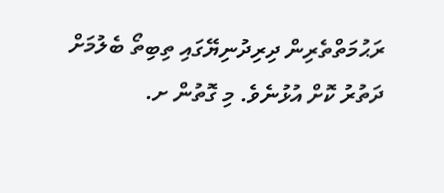ރަޙުމަތްތެރިން ދިރިދުނިޔޭގައި ތިބިތޯ ބެލުމަށް ދަތުރު ކޮށް އުޅުނެވެ. މި ގޮތުން ށ.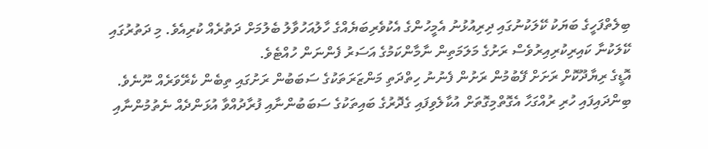ބިލެތްފަހީގެ ބަޔަކު ކޭލަކުނުގައި ދިރިއުޅުނު އެމީހުންގެ އެކުވެރިބަޔެއްގެ ހާލުއަހުވާލު ބެލުމަށް ދަތުރެއް ކުރިއެވެ. މި ދަތުރުގައި ކޭލަކުނާ ކައިރިކުރިއިރުވެސް ރަށުގެ މަލަމަތިން ނާމާންކަމުގެ އަސަރު ފެންނަން ހުއްޓެވެ.
އޮޑީގެ ރިޔާދޫކޮށް ރަށަށް ފޭބުމުން ރަށުން ފެނުނު ހިތްދަތި މަންޒަރަތަކުގެ ސަބަބުން ރަށުގައި ތިބެން ކެރޭވަރެއް ނޫނެވެ. ބިންދައިފައި ހުރި ރުއްގަހާ އެގޮތްމިގޮތަށް އުކާލެވިފައި ގެދޮރުގެ ބައިތަކުގެ ސަބަބުންނާއި ފުރާދުއްވާ އުޅަންދެއް ނެތުމުންނާއި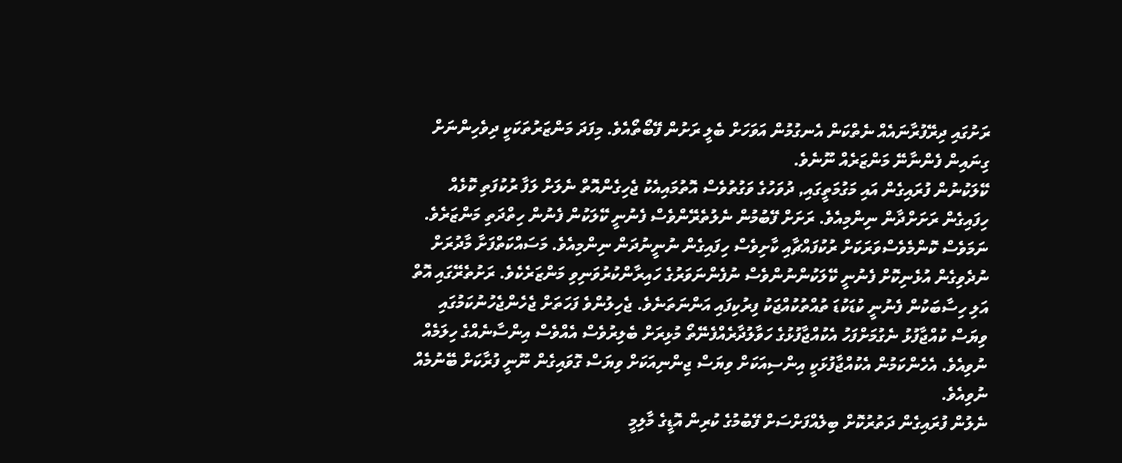ރަށުގައި ދިރޭފުރާނައެއް ނެތްކަން އެނގުމުން އަވަހަށް ބެލީ ރަށުން ފޭބޯތޯއެވެ. މިފަދަ މަންޒަރުތަކަކީ ދިވެހިންނަށް ގިނައިން ފެންނާނޭ މަންޒަރެއް ނޫނެވެ.
ކޭލަކުނުން ފުރައިގެން އައި މަގުމަތީގައި, ދުވަހުގެ ވަގުތުވެސް އޮތުމައިއެކު ޖެހިގެންއޮތް ނެލަށް ލަފާ ރުކުފަތި ކޮޅެއް ހިފައިގެން ރަށަށްދާން ނިންމިއެވެ. ރަށަށް ފޭބުމުން ނެލުތެރޭންވެސް ފެނުނީ ކޭލަކުން ފެނުން ހިތްދަތި މަންޒަރެވެ. ނަމަވެސް ކޮންމެވެސްވަރަކަށް ރުކުފައްޗާއި ކާށިވެސް ހިފައިގެން ނުނީނުދަން ނިންމިއެވެ. މަސައްކަތްފަށާ މާދުރަށް ނުދެވިގެން އުޅެނިކޮށް ފެނުނީ ކޭލަކުންނުންވެސް ނުފެންނަވަރުގެ ހައިރާންކުރުވަނިވި މަންޒަރެކެވެ. ރަށުތެރޭގައި އޮތް އަލި ހިސާބަކުން ފެނުނީ ކުޑަކުޑަ ތުއްތުކުއްޖަކު ފިރުކިފައި އަންނަތަނެވެ. ޖެހިލުންވެ ފަހަތަށް ޖެހެންޖެހުނުކަމުގައި ވިޔަސް ކުއްޖާފުޅު ނެގުމަށްފަހު އެކުއްޖާފުޅުގެ ހަވާލުދާރެއްފެނޭތޯ މުޅިރަށް ބެލިރުވެސް އެއްވެސް އިންސާނެއްގެ ހިލަމެއް ނުވިއެވެ. އެހެންކަމުން އެކުއްޖާފުޅަކީ އިންސިއަކަށް ވިޔަސް ޖިންނިއަކަށް ވިޔަސް ގޮވައިގެން ނޫނީ ފުރާކަށް ބޭނުމެއް ނުވިއެވެ.
ނެލުން ފުރައިގެން ދަތުރުކޮށް ބިލެއްފަށްސަށް ފޭބުމުގެ ކުރިން އޮޑީގެ މާލިމީ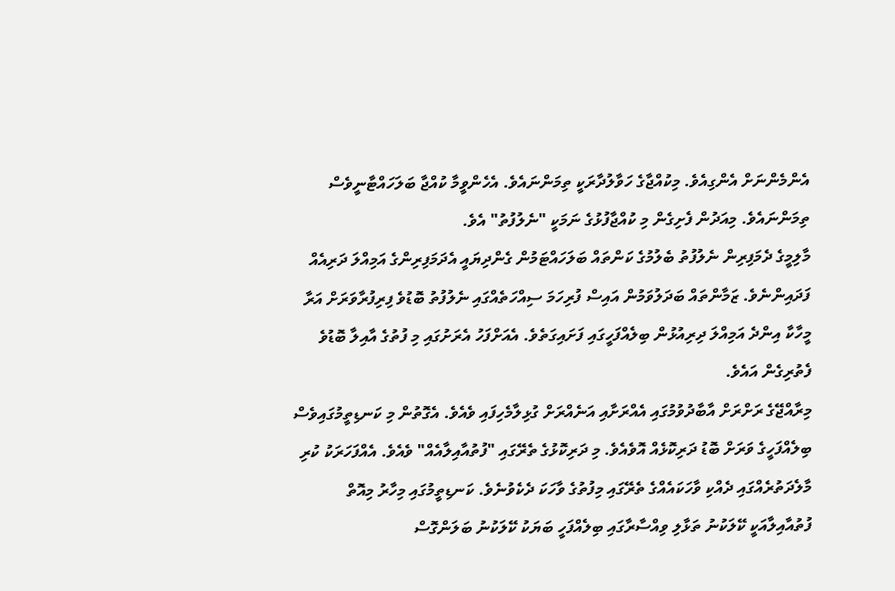އެންމެންނަށް އެންގިއެވެ. މިކުއްޖާގެ ހަވާލުދާރަކީ ތިމަންނައެވެ. އެހެންވީމާ ކުއްޖާ ބަލަހައްޓާނީވެސް ތިމަންނައެވެ. މިއަދުން ފެށިގެން މި ކުއްޖާފުޅުގެ ނަމަކީ "ނެލުފުތު" އެވެ.
މާލިމީގެ ދެމަފިރިން ނެލުފުތު ބެލުމުގެ ކަންތައް ބަލަހައްޓަމުން ގެންދިޔައީ އެދަމަފިރިންގެ އަމިއްލަ ދަރިއެއް ފަދައިންނެވެ. ޒަމާންތައް ބަދަލުވަމުން އައިސް ފުރިހަމަ ސިއްހަތެއްގައި ނެލުފުތު ބޮޑުވެ ފިރިފުރާވަރަށް އަރާ މީހާކާ އިންދެ އަމިއްލަ ދިރިއުޅުން ބިލެއްފަހީގައި ފަށައިގަތެވެ. އެއަށްފަހު އެރަށުގައި މި ފުތުގެ އާއިލާ ބޮޑުވެ ފެތުރިގެން އައެވެ.
މިރާއްޖޭގެ ރަށްރަށް އާބާދުވުމުގައި އެއްރަށާއި އަނެއްރަށް ގުޅިލާމެހިފައި ވެއެވެ. އެގޮތުން މި ކަނޑިތީމުގައިވެސް ބިލެއްފަހީގެ ވަރަށް ބޮޑު ދަރިކޮޅެއް އޮވެއެވެ. މި ދަރިކޮޅުގެ ތެރޭގައި "ފުތުއާއިލާއެއް" ވެއެވެ. އެއްފަހަރަކު ކުރި މާލެދަތުރެއްގައި ދެއްކި ވާހަކައެއްގެ ތެރޭގައި މިފުތުގެ ވާހަކަ ދެކެވުނެވެ. ކަނޑިތީމުގައި މިހާރު މިއޮތް ފުތުއާއިލާއަކީ ކޭލަކުނު ތަޅާލި ވިއްސާރާގައި ބިލެއްފަހީ ބަޔަކު ކޭލަކުނު ބަލަންގޮސް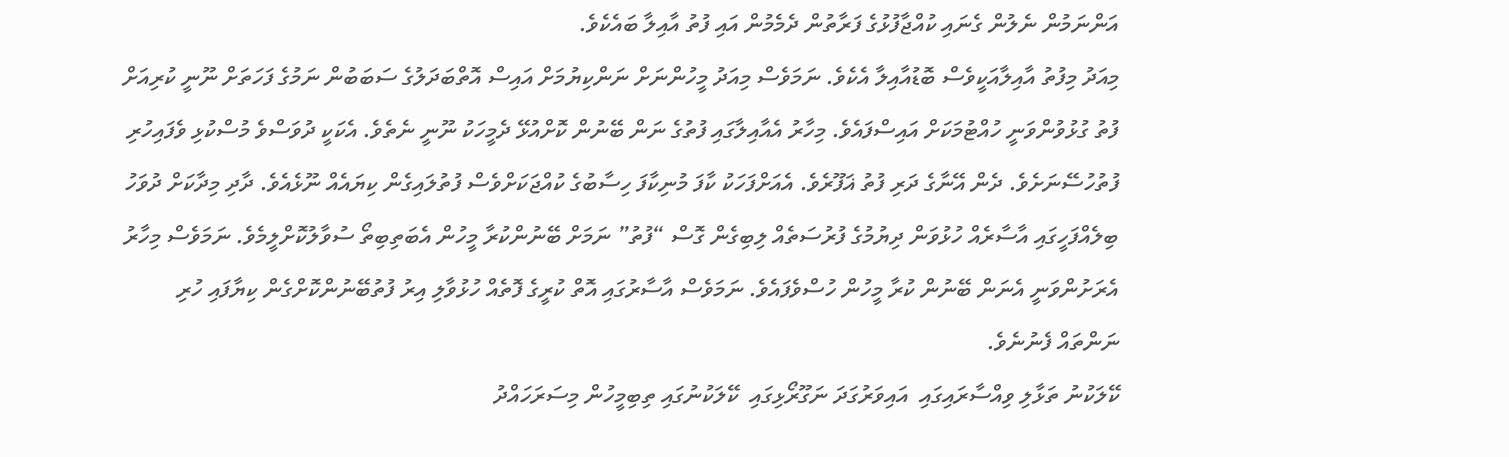އަންނަމުން ނެލުން ގެނައި ކުއްޖާފުޅުގެ ފަރާތުން ދެމެމުން އައި ފުތު އާއިލާ ބައެކެވެ.
މިއަދު މިފުތު އާއިލާއަކީވެސް ބޮޑުއާއިލާ އެކެވެ. ނަމަވެސް މިއަދު މީހުންނަށް ނަންކިޔުމަށް އައިސް އޮތްބަދަލުގެ ސަބަބުން ނަމުގެ ފަހަތަށް ނޫނީ ކުރިއަށް ފުތު ގުޅުވުންވަނީ ހުއްޓުމަކަށް އައިސްފައެވެ. މިހާރު އެއާއިލާގައި ފުތުގެ ނަން ބޭނުން ކޮށްއުޅޭ ދެމީހަކު ނޫނީ ނެތެވެ. އެކަކީ ދުވަސްވެ މުސްކުޅި ވެފައިހުރި ފުތުހުސޭނަށެވެ. ދެން އޭނާގެ ދަރި ފުތު ޣަފޫރެވެ. އެއަށްފަހަކު ކާފަ މުނިކާފަ ހިސާބުގެ ކުއްޖަކަށްވެސް ފުތުލައިގެން ކިޔައެއް ނޫޅެއެވެ. ދާދި މިދާކަށް ދުވަހު ބިލެއްފަހީގައި އާސާރެއް ހުޅުވަން ދިޔުމުގެ ފުރުސަތެއް ލިބިގެން ގޮސް “ފުތު” ނަމަށް ބޭނުންކުރާ މީހުން އެބަތިބިތޯ ސުވާލުކޮށްލީމެވެ. ނަމަވެސް މިހާރު އެރަށުންވަނީ އެނަން ބޭނުން ކުރާ މީހުން ހުސްވެފައެވެ. ނަމަވެސް އާސާރުގައި އޮތް ކުރީގެ ފޮތެއް ހުޅުވާލި އިރު ފުތުބޭނުންކޮށްގެން ކިޔާފައި ހުރި ނަންތައް ފެނުނެވެ.
ކޭލަކުނު ތަޅާލި ވިއްސާރައިގައި  އައިވަރުގަދަ ނަގޫރޯޅިގައި  ކޭލަކުނުގައި ތިބިމީހުން މިސަރަހައްދު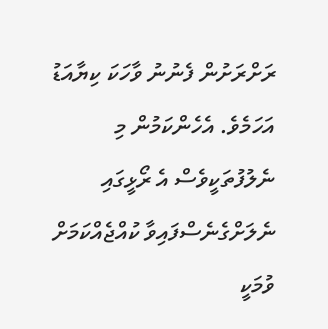ރަށްރަށުން ފެނުނު ވާހަކަ ކިޔާއަޑު އަހަމެވެ. އެހެންކަމުން މި ނެލުފުތަކީވެސް އެ ރޯޅީގައި ނެލަށްގެނެސްފައިވާ ކުއްޖެއްކަމަށް ވުމަކީ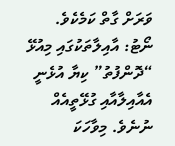ވަރަށް ގާތް ކަމެކެވެ.
ނޯޓު: އާއިލާތަކުގައި މިއުޅޭ “ދޮންފުތު” ކިޔާ އުޅެނީ އެއާއިލާއާއި ގުޅޭތީއެއް ނުނެވެ. މިވާހަކަ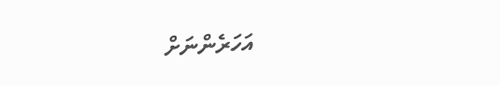އަހަރެންނަށް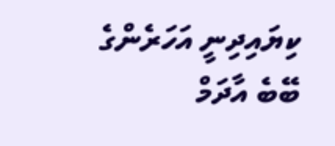ކިޔައިދިނީ އަހަރެންގެ ބޭބެ އާދަމް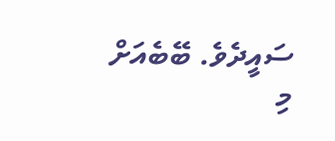ސައީދެވެ. ބޭބެއަށް މި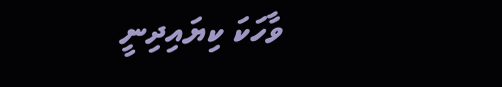ވާހަކަ ކިޔައިދިނީ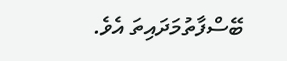ބޭސްފާތުމަދައިތަ އެވެ.